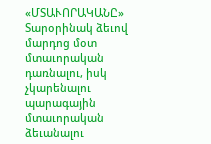«ՄՏԱՒՈՐԱԿԱՆԸ»
Տարօրինակ ձեւով մարդոց մօտ մտաւորական դառնալու, իսկ չկարենալու պարագային մտաւորական ձեւանալու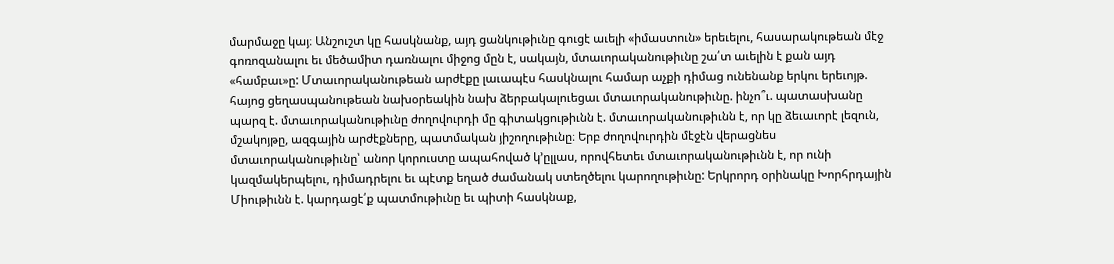մարմաջը կայ։ Անշուշտ կը հասկնանք, այդ ցանկութիւնը գուցէ աւելի «իմաստուն» երեւելու, հասարակութեան մէջ գոռոզանալու եւ մեծամիտ դառնալու միջոց մըն է, սակայն, մտաւորականութիւնը շա՛տ աւելին է քան այդ «համբաւ»ը: Մտաւորականութեան արժէքը լաւապէս հասկնալու համար աչքի դիմաց ունենանք երկու երեւոյթ. հայոց ցեղասպանութեան նախօրեակին նախ ձերբակալուեցաւ մտաւորականութիւնը. ինչո՞ւ. պատասխանը պարզ է. մտաւորականութիւնը ժողովուրդի մը գիտակցութիւնն է. մտաւորականութիւնն է, որ կը ձեւաւորէ լեզուն, մշակոյթը, ազգային արժէքները, պատմական յիշողութիւնը։ Երբ ժողովուրդին մէջէն վերացնես մտաւորականութիւնը՝ անոր կորուստը ապահոված կ՚ըլլաս, որովհետեւ մտաւորականութիւնն է, որ ունի կազմակերպելու, դիմադրելու եւ պէտք եղած ժամանակ ստեղծելու կարողութիւնը: Երկրորդ օրինակը Խորհրդային Միութիւնն է. կարդացէ՛ք պատմութիւնը եւ պիտի հասկնաք,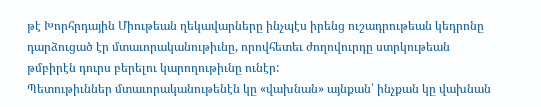թէ Խորհրդային Միութեան ղեկավարները ինչպէս իրենց ուշադրութեան կեդրոնը դարձուցած էր մտաւորականութիւնը, որովհետեւ ժողովուրդը ստրկութեան թմբիրէն դուրս բերելու կարողութիւնը ունէր:
Պետութիւններ մտաւորականութենէն կը «վախնան» այնքան՝ ինչքան կը վախնան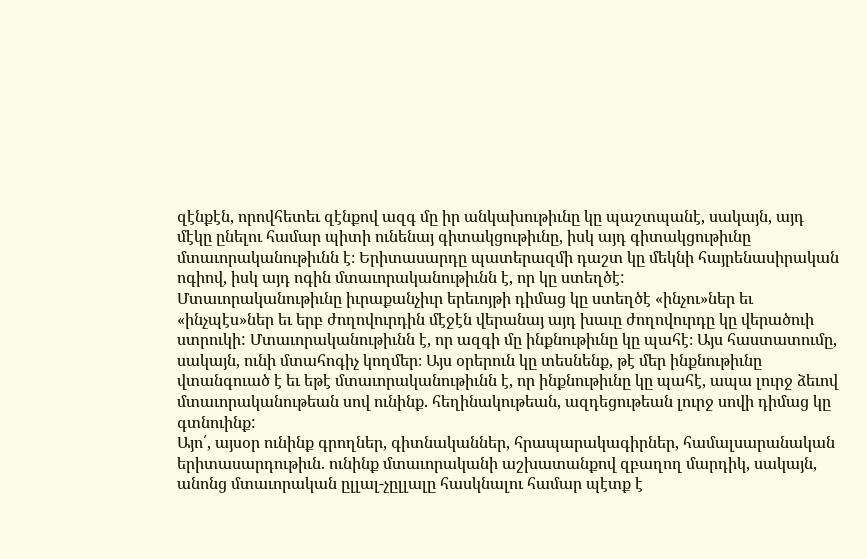զէնքէն, որովհետեւ զէնքով ազգ մը իր անկախութիւնը կը պաշտպանէ, սակայն, այդ մէկը ընելու համար պիտի ունենայ գիտակցութիւնը, իսկ այդ գիտակցութիւնը մտաւորականութիւնն է։ Երիտասարդը պատերազմի դաշտ կը մեկնի հայրենասիրական ոգիով, իսկ այդ ոգին մտաւորականութիւնն է, որ կը ստեղծէ:
Մտաւորականութիւնը իւրաքանչիւր երեւոյթի դիմաց կը ստեղծէ «ինչու»ներ եւ «ինչպէս»ներ եւ երբ ժողովուրդին մէջէն վերանայ այդ խաւը ժողովուրդը կը վերածուի ստրուկի: Մտաւորականութիւնն է, որ ազգի մը ինքնութիւնը կը պահէ։ Այս հաստատումը, սակայն, ունի մտահոգիչ կողմեր։ Այս օրերուն կը տեսնենք, թէ մեր ինքնութիւնը վտանգուած է եւ եթէ մտաւորականութիւնն է, որ ինքնութիւնը կը պահէ, ապա լուրջ ձեւով մտաւորականութեան սով ունինք. հեղինակութեան, ազդեցութեան լուրջ սովի դիմաց կը գտնուինք:
Այո՛, այսօր ունինք գրողներ, գիտնականներ, հրապարակագիրներ, համալսարանական երիտասարդութիւն. ունինք մտաւորականի աշխատանքով զբաղող մարդիկ, սակայն, անոնց մտաւորական ըլլալ-չըլլալը հասկնալու համար պէտք է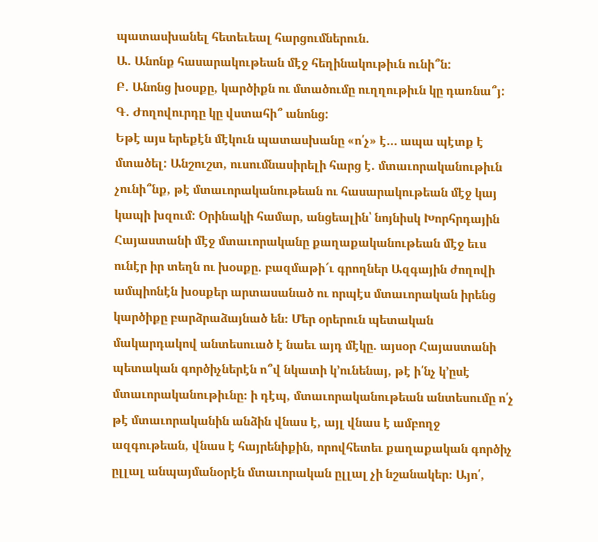պատասխանել հետեւեալ հարցումներուն.
Ա. Անոնք հասարակութեան մէջ հեղինակութիւն ունի՞ն:
Բ. Անոնց խօսքը, կարծիքն ու մտածումը ուղղութիւն կը դառնա՞յ:
Գ. Ժողովուրդը կը վստահի՞ անոնց:
Եթէ այս երեքէն մէկուն պատասխանը «ո՛չ» է… ապա պէտք է մտածել: Անշուշտ, ուսումնասիրելի հարց է. մտաւորականութիւն չունի՞նք, թէ մտաւորականութեան ու հասարակութեան մէջ կայ կապի խզում: Օրինակի համար, անցեալին՝ նոյնիսկ Խորհրդային Հայաստանի մէջ մտաւորականը քաղաքականութեան մէջ եւս ունէր իր տեղն ու խօսքը. բազմաթի՜ւ գրողներ Ազգային ժողովի ամպիոնէն խօսքեր արտասանած ու որպէս մտաւորական իրենց կարծիքը բարձրաձայնած են։ Մեր օրերուն պետական մակարդակով անտեսուած է նաեւ այդ մէկը. այսօր Հայաստանի պետական գործիչներէն ո՞վ նկատի կ՚ունենայ, թէ ի՛նչ կ՚ըսէ մտաւորականութիւնը։ ի դէպ, մտաւորականութեան անտեսումը ո՛չ թէ մտաւորականին անձին վնաս է, այլ վնաս է ամբողջ ազգութեան, վնաս է հայրենիքին, որովհետեւ քաղաքական գործիչ ըլլալ անպայմանօրէն մտաւորական ըլլալ չի նշանակեր։ Այո՛,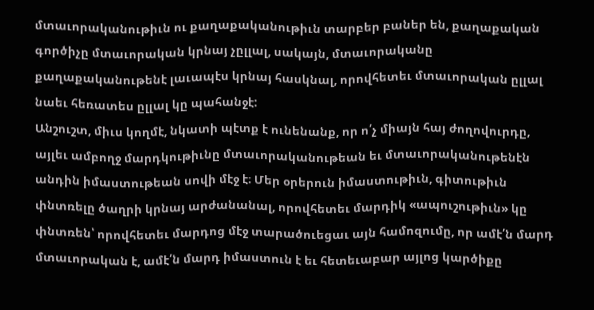մտաւորականութիւն ու քաղաքականութիւն տարբեր բաներ են, քաղաքական գործիչը մտաւորական կրնայ չըլլալ, սակայն, մտաւորականը քաղաքականութենէ լաւապէս կրնայ հասկնալ, որովհետեւ մտաւորական ըլլալ նաեւ հեռատես ըլլալ կը պահանջէ:
Անշուշտ, միւս կողմէ, նկատի պէտք է ունենանք, որ ո՛չ միայն հայ ժողովուրդը, այլեւ ամբողջ մարդկութիւնը մտաւորականութեան եւ մտաւորականութենէն անդին իմաստութեան սովի մէջ է։ Մեր օրերուն իմաստութիւն, գիտութիւն փնտռելը ծաղրի կրնայ արժանանալ, որովհետեւ մարդիկ «ապուշութիւն» կը փնտռեն՝ որովհետեւ մարդոց մէջ տարածուեցաւ այն համոզումը, որ ամէ՛ն մարդ մտաւորական է, ամէ՛ն մարդ իմաստուն է եւ հետեւաբար այլոց կարծիքը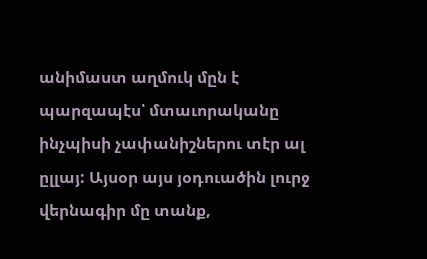անիմաստ աղմուկ մըն է պարզապէս՝ մտաւորականը ինչպիսի չափանիշներու տէր ալ ըլլայ: Այսօր այս յօդուածին լուրջ վերնագիր մը տանք,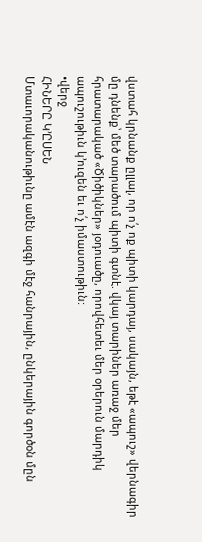վստահ կրնանք ըլլալ, որ ո՛չ ոք պիտի կարդայ, սակայն, եթէ «ապուշ» վերնագիր մը դնենք՝ մեծ տարածում պիտի գտնէ. վկայ տարիներ առաջ մեր հրատարակած «Ծիծիկներ» յօդուածը, որովհետեւ մեր օրերուն մարդիկ ապուշութիւն կ՚ուզեն եւ ո՛չ իմաստութիւն:
•վերջ
ՀԻՆԵՐԸ Կ՚ԸՍԵՆ
Մտաւորականութիւնը ամէն ազգի մէջ հանրային, ընկերային գործօն մըն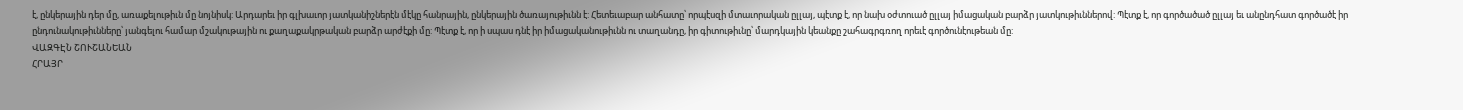է, ընկերային դեր մը, առաքելութիւն մը նոյնիսկ: Արդարեւ իր գլխաւոր յատկանիշներէն մէկը հանրային, ընկերային ծառայութիւնն է: Հետեւաբար անհատը՝ որպէսզի մտաւորական ըլլայ, պէտք է, որ նախ օժտուած ըլլայ իմացական բարձր յատկութիւններով: Պէտք է, որ գործածած ըլլայ եւ անընդհատ գործածէ իր ընդունակութիւնները՝ յանգելու համար մշակութային ու քաղաքակրթական բարձր արժէքի մը: Պէտք է, որ ի սպաս դնէ իր իմացականութիւնն ու տաղանդը, իր գիտութիւնը՝ մարդկային կեանքը շահագրգռող որեւէ գործունէութեան մը:
ՎԱԶԳԷՆ ՇՈՒՇԱՆԵԱՆ
ՀՐԱՅՐ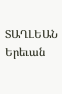ՏԱՂԼԵԱՆ
Երեւան